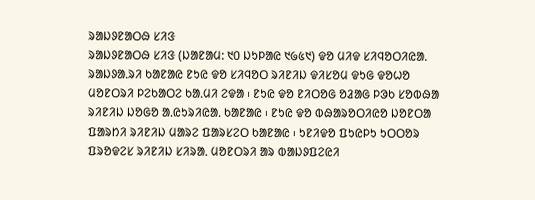ᱨᱟᱡᱽᱱᱟᱛᱷ ᱥᱤᱝ
ᱨᱟᱡᱽᱱᱟᱛᱷ ᱥᱤᱝ (ᱡᱟᱱᱟᱢ: ᱑᱐ ᱡᱩᱞᱟᱭ ᱑᱙᱕᱑) ᱫᱚ ᱢᱤᱫ ᱥᱤᱧᱚᱛᱤᱭᱟᱹ ᱨᱟᱡᱽᱟᱹᱨᱤ ᱠᱟᱱᱟᱭ ᱱᱩᱭ ᱫᱚ ᱥᱤᱧᱚᱛ ᱨᱤᱱᱤᱡ ᱫᱤᱥᱚᱢ ᱫᱩᱜ ᱫᱚᱦᱚ ᱢᱚᱱᱛᱨᱤ ᱞᱮᱠᱟᱛᱮ ᱠᱟᱹᱢᱤ ᱮᱫᱟ ᱾ ᱱᱩᱭ ᱫᱚ ᱱᱤᱛᱚᱜ ᱚᱲᱟᱜ ᱞᱳᱠ ᱥᱚᱵᱷᱟ ᱨᱤᱱᱤᱡ ᱡᱚᱜᱚ ᱟᱹᱭᱩᱨᱤᱭᱟᱹ ᱠᱟᱱᱟᱭ ᱾ ᱱᱩᱭ ᱫᱚ ᱵᱷᱟᱨᱚᱛᱤᱭᱚ ᱡᱚᱱᱛᱟ ᱯᱟᱨᱴᱤ ᱨᱤᱱᱤᱡ ᱢᱟᱨᱮ ᱯᱟᱨᱥᱮᱛ ᱠᱟᱱᱟᱭ ᱾ ᱩᱱᱤᱫᱚ ᱯᱩᱭᱞᱩ ᱩᱛᱛᱚᱨ ᱯᱨᱚᱫᱮᱥ ᱨᱤᱱᱤᱡ ᱥᱤᱨᱟᱹ ᱢᱚᱱᱛᱨᱤ ᱟᱨ ᱵᱟᱡᱽᱯᱮᱭᱤ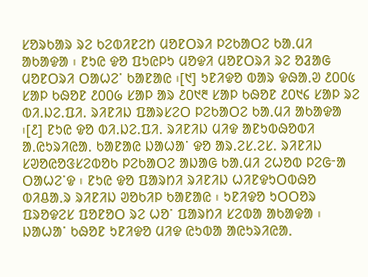ᱥᱚᱨᱠᱟᱨ ᱨᱮ ᱠᱮᱵᱤᱱᱮᱴ ᱢᱚᱱᱛᱨᱤ ᱞᱮᱠᱟᱛᱮ ᱠᱟᱹᱢᱤ ᱟᱠᱟᱫᱟ ᱾ ᱱᱩᱭ ᱫᱚ ᱯᱩᱭᱞᱩ ᱢᱚᱫᱤ ᱢᱚᱱᱛᱨᱤ ᱨᱮ ᱚᱲᱟᱜ ᱢᱚᱱᱛᱨᱤ ᱛᱟᱦᱮᱸ ᱠᱟᱱᱟᱭ ᱾[᱑] ᱩᱱᱤᱫᱚ ᱵᱟᱨ ᱫᱷᱟᱹᱣ ᱒᱐᱐᱕ ᱥᱟᱞ ᱠᱷᱚᱱ ᱒᱐᱐᱙ ᱥᱟᱞ ᱟᱨ ᱒᱐᱑᱓ ᱥᱟᱞ ᱠᱷᱚᱱ ᱒᱐᱑᱔ ᱥᱟᱞ ᱨᱮ ᱵᱤ.ᱡᱮ.ᱯᱤ. ᱨᱤᱱᱤᱡ ᱯᱟᱨᱥᱮᱛ ᱞᱮᱠᱟᱛᱮ ᱠᱟᱹᱢᱤ ᱟᱠᱟᱫᱟ ᱾[᱒] ᱱᱩᱭ ᱫᱚ ᱵᱤ.ᱡᱮ.ᱯᱤ. ᱨᱤᱱᱤᱡ ᱢᱤᱫ ᱟᱱᱩᱵᱷᱚᱵᱤ ᱟᱹᱭᱩᱨᱤᱭᱟᱹ ᱠᱟᱱᱟᱭ ᱡᱟᱦᱟᱸ ᱫᱚ ᱟᱨ.ᱮᱥ.ᱮᱥ. ᱨᱤᱱᱤᱡ ᱥᱣᱚᱭᱚᱝᱥᱮᱵᱚᱠ ᱞᱮᱠᱟᱛᱮ ᱟᱡᱟᱜ ᱠᱟᱹᱢᱤ ᱮᱦᱚᱵ ᱞᱮᱜᱼᱟ ᱛᱟᱦᱮᱸᱫ ᱾ ᱱᱩᱭ ᱫᱚ ᱯᱟᱨᱴᱤ ᱨᱤᱱᱤᱡ ᱦᱤᱱᱫᱩᱛᱵᱷᱚ ᱵᱤᱪᱟᱹᱨ ᱨᱤᱱᱤᱡ ᱣᱚᱠᱤᱞ ᱠᱟᱱᱟᱭ ᱾ ᱩᱱᱤᱫᱚ ᱩᱛᱛᱚᱨ ᱯᱨᱚᱫᱮᱥ ᱯᱚᱱᱚᱛ ᱨᱮ ᱦᱚᱸ ᱯᱟᱨᱴᱤ ᱥᱮᱵᱟ ᱟᱠᱟᱫᱟ ᱾ ᱡᱟᱦᱟᱸ ᱠᱷᱚᱱ ᱩᱱᱤᱫᱚ ᱢᱤᱫ ᱭᱩᱵᱟ ᱟᱭᱩᱨᱤᱭᱟᱹ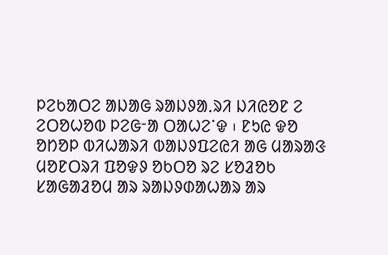ᱞᱮᱠᱟᱛᱮ ᱟᱡᱟᱜ ᱨᱟᱡᱽᱟᱹᱨᱤ ᱡᱤᱭᱚᱱ ᱮ ᱮᱛᱚᱦᱚᱵ ᱞᱮᱜᱼᱟ ᱛᱟᱦᱮᱸᱫ ᱾ ᱱᱩᱭ ᱫᱚ ᱚᱴᱚᱞ ᱵᱤᱦᱟᱨᱤ ᱵᱟᱡᱽᱯᱮᱭᱤ ᱟᱜ ᱢᱟᱨᱟᱝ ᱢᱚᱱᱛᱨᱤ ᱯᱚᱫᱽ ᱚᱠᱛᱚ ᱨᱮ ᱥᱚᱲᱚᱠ ᱥᱟᱜᱟᱲᱚᱢ ᱟᱨ ᱨᱟᱡᱽᱰᱟᱦᱟᱨ ᱟᱨ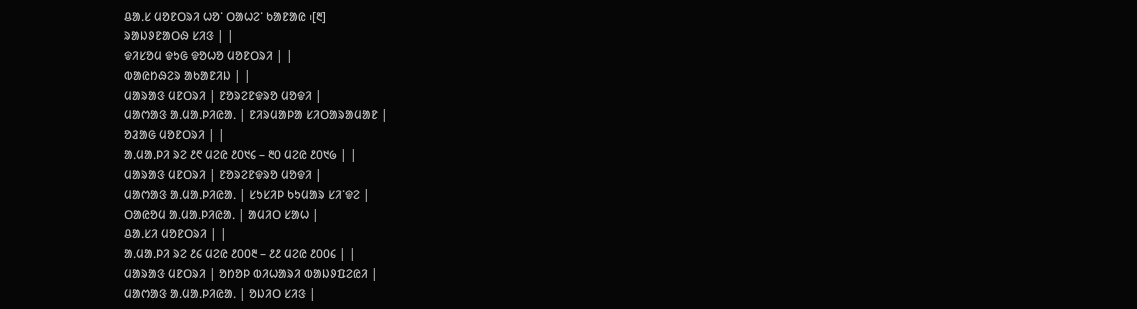ᱪᱟᱹᱥ ᱢᱚᱱᱛᱨᱤ ᱦᱚᱸ ᱛᱟᱦᱮᱸ ᱠᱟᱱᱟᱭ ᱾[᱓]
ᱨᱟᱡᱽᱱᱟᱛᱷ ᱥᱤᱝ | |
ᱫᱤᱥᱚᱢ ᱫᱩᱜ ᱫᱚᱦᱚ ᱢᱚᱱᱛᱨᱤ | |
ᱵᱟᱭᱴᱷᱮᱨ ᱟᱠᱟᱱᱤᱡ | |
ᱢᱟᱨᱟᱝ ᱢᱱᱛᱨᱤ | ᱱᱚᱨᱮᱱᱫᱨᱚ ᱢᱚᱫᱤ |
ᱢᱟᱬᱟᱝ ᱟᱹᱢᱟᱹᱞᱤᱭᱟᱹ | ᱱᱤᱨᱢᱟᱞᱟ ᱥᱤᱛᱟᱨᱟᱢᱟᱱ |
ᱚᱲᱟᱜ ᱢᱚᱱᱛᱨᱤ | |
ᱟᱹᱢᱟᱹᱞᱤ ᱨᱮ ᱒᱖ ᱢᱮᱭ ᱒᱐᱑᱔ – ᱓᱐ ᱢᱮᱭ ᱒᱐᱑᱙ | |
ᱢᱟᱨᱟᱝ ᱢᱱᱛᱨᱤ | ᱱᱚᱨᱮᱱᱫᱨᱚ ᱢᱚᱫᱤ |
ᱢᱟᱬᱟᱝ ᱟᱹᱢᱟᱹᱞᱤᱭᱟᱹ | ᱥᱩᱥᱤᱞ ᱠᱩᱢᱟᱨ ᱥᱤᱸᱫᱮ |
ᱛᱟᱭᱚᱢ ᱟᱹᱢᱟᱹᱞᱤᱭᱟᱹ | ᱟᱢᱤᱛ ᱥᱟᱦ |
ᱪᱟᱹᱥᱤ ᱢᱚᱱᱛᱨᱤ | |
ᱟᱹᱢᱟᱹᱞᱤ ᱨᱮ ᱒᱔ ᱢᱮᱭ ᱒᱐᱐᱓ – ᱒᱒ ᱢᱮᱭ ᱒᱐᱐᱔ | |
ᱢᱟᱨᱟᱝ ᱢᱱᱛᱨᱤ | ᱚᱴᱚᱞ ᱵᱤᱦᱟᱨᱤ ᱵᱟᱡᱽᱯᱮᱭᱤ |
ᱢᱟᱬᱟᱝ ᱟᱹᱢᱟᱹᱞᱤᱭᱟᱹ | ᱚᱡᱤᱛ ᱥᱤᱝ |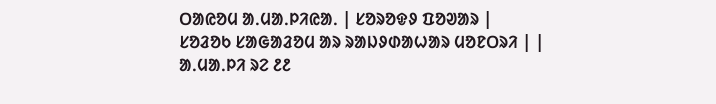ᱛᱟᱭᱚᱢ ᱟᱹᱢᱟᱹᱞᱤᱭᱟᱹ | ᱥᱚᱨᱚᱫᱽ ᱯᱚᱣᱟᱨ |
ᱥᱚᱲᱚᱠ ᱥᱟᱜᱟᱲᱚᱢ ᱟᱨ ᱨᱟᱡᱽᱰᱟᱦᱟᱨ ᱢᱚᱱᱛᱨᱤ | |
ᱟᱹᱢᱟᱹᱞᱤ ᱨᱮ ᱒᱒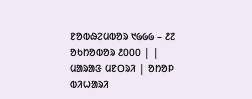ᱱᱚᱵᱷᱮᱢᱵᱚᱨ ᱑᱙᱙᱙ – ᱒᱗ ᱚᱠᱴᱚᱵᱚᱨ ᱒᱐᱐᱐ | |
ᱢᱟᱨᱟᱝ ᱢᱱᱛᱨᱤ | ᱚᱴᱚᱞ ᱵᱤᱦᱟᱨᱤ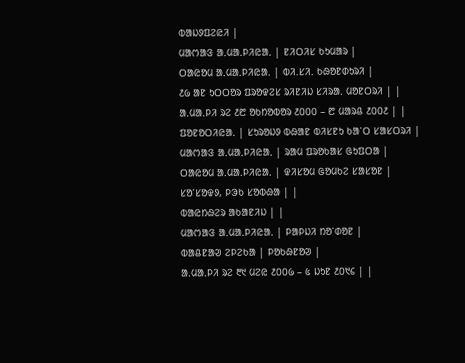ᱵᱟᱡᱽᱯᱮᱭᱤ |
ᱢᱟᱬᱟᱝ ᱟᱹᱢᱟᱹᱞᱤᱭᱟᱹ | ᱱᱤᱛᱤᱥ ᱠᱩᱢᱟᱨ |
ᱛᱟᱭᱚᱢ ᱟᱹᱢᱟᱹᱞᱤᱭᱟᱹ | ᱵᱤ.ᱥᱤ. ᱠᱷᱚᱱᱰᱩᱨᱤ |
᱒᱙ ᱟᱱ ᱩᱛᱛᱚᱨ ᱯᱨᱚᱫᱮᱥ ᱨᱤᱱᱤᱡ ᱥᱤᱨᱟᱹ ᱢᱚᱱᱛᱨᱤ | |
ᱟᱹᱢᱟᱹᱞᱤ ᱨᱮ ᱒᱘ ᱚᱠᱴᱚᱵᱚᱨ ᱒᱐᱐᱐ – ᱘ ᱢᱟᱨᱪ ᱒᱐᱐᱒ | |
ᱯᱚᱱᱚᱛᱤᱭᱟᱹ | ᱥᱩᱨᱚᱡᱽ ᱵᱷᱟᱱ ᱵᱤᱥᱱᱩ ᱠᱟᱸᱛ ᱥᱟᱥᱛᱨᱤ |
ᱢᱟᱬᱟᱝ ᱟᱹᱢᱟᱹᱞᱤᱭᱟᱹ | ᱨᱟᱢ ᱯᱨᱚᱠᱟᱥ ᱜᱩᱯᱛᱟ |
ᱛᱟᱭᱚᱢ ᱟᱹᱢᱟᱹᱞᱤᱭᱟᱹ | ᱫᱤᱥᱚᱢ ᱜᱚᱢᱠᱮ ᱥᱟᱥᱚᱱ |
ᱥᱚᱸᱥᱚᱫᱽ, ᱞᱳᱠ ᱥᱚᱵᱷᱟ | |
ᱵᱟᱭᱴᱷᱮᱨ ᱟᱠᱟᱱᱤᱡ | |
ᱢᱟᱬᱟᱝ ᱟᱹᱢᱟᱹᱞᱤᱭᱟᱹ | ᱞᱟᱞᱡᱤ ᱴᱚᱸᱰᱚᱱ |
ᱵᱟᱪᱱᱟᱣ ᱮᱞᱮᱠᱟ | ᱞᱚᱠᱷᱱᱚᱣ |
ᱟᱹᱢᱟᱹᱞᱤ ᱨᱮ ᱓᱑ ᱢᱮᱭ ᱒᱐᱐᱙ – ᱕ ᱡᱩᱱ ᱒᱐᱑᱔ | |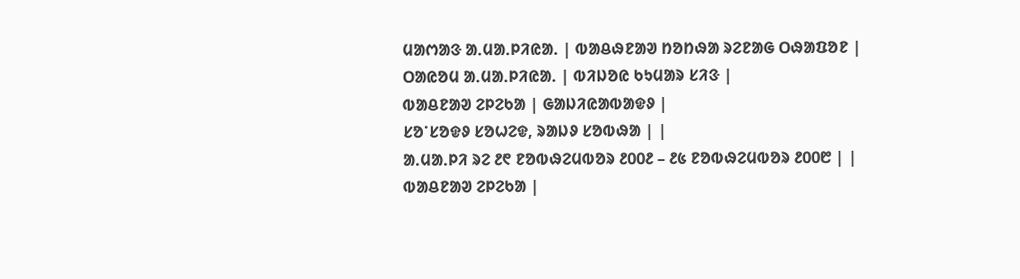ᱢᱟᱬᱟᱝ ᱟᱹᱢᱟᱹᱞᱤᱭᱟᱹ | ᱵᱟᱪᱷᱱᱟᱣ ᱴᱚᱴᱷᱟ ᱨᱮᱱᱟᱜ ᱛᱷᱟᱯᱚᱱ |
ᱛᱟᱭᱚᱢ ᱟᱹᱢᱟᱹᱞᱤᱭᱟᱹ | ᱵᱤᱡᱚᱭ ᱠᱩᱢᱟᱨ ᱥᱤᱝ |
ᱵᱟᱪᱱᱟᱣ ᱮᱞᱮᱠᱟ | ᱜᱟᱡᱤᱭᱟᱵᱟᱫᱽ |
ᱥᱚᱸᱥᱚᱫᱽ ᱥᱚᱦᱮᱫ, ᱨᱟᱡᱽ ᱥᱚᱵᱷᱟ | |
ᱟᱹᱢᱟᱹᱞᱤ ᱨᱮ ᱒᱖ ᱱᱚᱵᱷᱮᱢᱵᱚᱨ ᱒᱐᱐᱒ – ᱒᱕ ᱱᱚᱵᱷᱮᱢᱵᱚᱨ ᱒᱐᱐᱘ | |
ᱵᱟᱪᱱᱟᱣ ᱮᱞᱮᱠᱟ |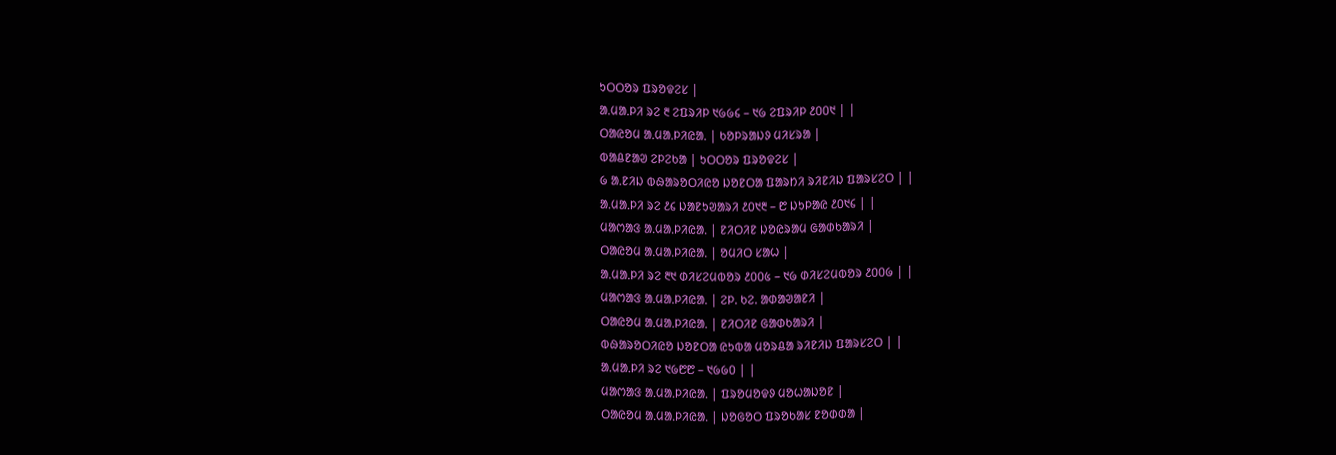ᱩᱛᱛᱚᱨ ᱯᱨᱚᱫᱮᱥ |
ᱟᱹᱢᱟᱹᱞᱤ ᱨᱮ ᱓ ᱮᱯᱨᱤᱞ ᱑᱙᱙᱔ – ᱑᱙ ᱮᱯᱨᱤᱞ ᱒᱐᱐᱑ | |
ᱛᱟᱭᱚᱢ ᱟᱹᱢᱟᱹᱞᱤᱭᱟᱹ | ᱠᱚᱞᱨᱟᱡᱽ ᱢᱤᱥᱨᱟ |
ᱵᱟᱪᱱᱟᱣ ᱮᱞᱮᱠᱟ | ᱩᱛᱛᱚᱨ ᱯᱨᱚᱫᱮᱥ |
᱙ ᱟᱹᱱᱤᱡ ᱵᱷᱟᱨᱚᱛᱤᱭᱚ ᱡᱚᱱᱛᱟ ᱯᱟᱨᱴᱤ ᱨᱤᱱᱤᱡ ᱯᱟᱨᱥᱮᱛ | |
ᱟᱹᱢᱟᱹᱞᱤ ᱨᱮ ᱒᱔ ᱡᱟᱱᱩᱣᱟᱨᱤ ᱒᱐᱑᱓ – ᱘ ᱡᱩᱞᱟᱭ ᱒᱐᱑᱔ | |
ᱢᱟᱬᱟᱝ ᱟᱹᱢᱟᱹᱞᱤᱭᱟᱹ | ᱱᱤᱛᱤᱱ ᱡᱚᱭᱨᱟᱢ ᱜᱟᱰᱠᱟᱨᱤ |
ᱛᱟᱭᱚᱢ ᱟᱹᱢᱟᱹᱞᱤᱭᱟᱹ | ᱚᱢᱤᱛ ᱥᱟᱦ |
ᱟᱹᱢᱟᱹᱞᱤ ᱨᱮ ᱓᱑ ᱰᱤᱥᱮᱢᱵᱚᱨ ᱒᱐᱐᱕ – ᱑᱙ ᱰᱤᱥᱮᱢᱵᱚᱨ ᱒᱐᱐᱙ | |
ᱢᱟᱬᱟᱝ ᱟᱹᱢᱟᱹᱞᱤᱭᱟᱹ | ᱮᱞ. ᱠᱮ. ᱟᱰᱟᱣᱟᱱᱤ |
ᱛᱟᱭᱚᱢ ᱟᱹᱢᱟᱹᱞᱤᱭᱟᱹ | ᱱᱤᱛᱤᱱ ᱜᱟᱰᱠᱟᱨᱤ |
ᱵᱷᱟᱨᱚᱛᱤᱭᱚ ᱡᱚᱱᱛᱟ ᱭᱩᱵᱟ ᱢᱚᱨᱪᱟ ᱨᱤᱱᱤᱡ ᱯᱟᱨᱥᱮᱛ | |
ᱟᱹᱢᱟᱹᱞᱤ ᱨᱮ ᱑᱙᱘᱘ – ᱑᱙᱙᱐ | |
ᱢᱟᱬᱟᱝ ᱟᱹᱢᱟᱹᱞᱤᱭᱟᱹ | ᱯᱨᱚᱢᱚᱫᱽ ᱢᱚᱦᱟᱡᱚᱱ |
ᱛᱟᱭᱚᱢ ᱟᱹᱢᱟᱹᱞᱤᱭᱟᱹ | ᱡᱚᱜᱚᱛ ᱯᱨᱚᱠᱟᱥ ᱱᱚᱰᱰᱟ |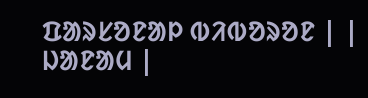ᱯᱟᱨᱥᱚᱱᱟᱞ ᱵᱤᱵᱚᱨᱚᱱ | |
ᱡᱟᱱᱟᱢ |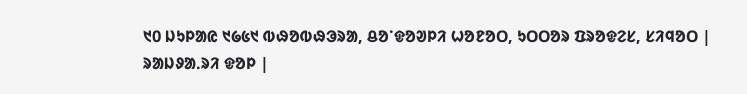᱑᱐ ᱡᱩᱞᱟᱭ ᱑᱙᱕᱑ ᱵᱷᱚᱵᱷᱳᱨᱟ, ᱪᱚᱸᱫᱚᱣᱞᱤ ᱦᱚᱱᱚᱛ, ᱩᱛᱛᱚᱨ ᱯᱨᱚᱫᱮᱥ, ᱥᱤᱧᱚᱛ |
ᱨᱟᱡᱽᱟᱹᱨᱤ ᱫᱚᱞ |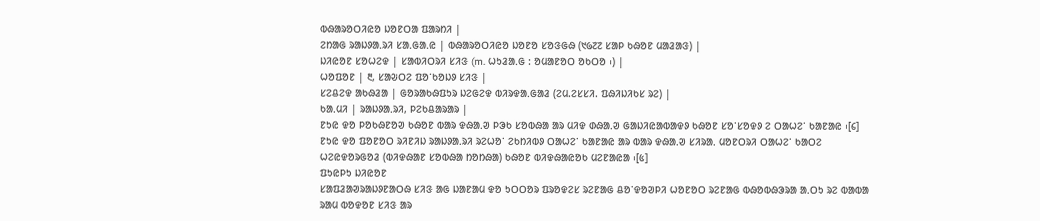ᱵᱷᱟᱨᱚᱛᱤᱭᱚ ᱡᱚᱱᱛᱟ ᱯᱟᱨᱴᱤ |
ᱮᱴᱟᱜ ᱨᱟᱡᱽᱟᱹᱨᱤ ᱥᱟᱹᱜᱟᱹᱭ | ᱵᱷᱟᱨᱚᱛᱤᱭᱚ ᱡᱚᱱᱚ ᱥᱚᱝᱜᱷ (᱑᱙᱗᱗ ᱥᱟᱞ ᱠᱷᱚᱱ ᱢᱟᱲᱟᱝ) |
ᱡᱤᱭᱚᱱ ᱥᱚᱦᱮᱫ | ᱥᱟᱵᱤᱛᱨᱤ ᱥᱤᱝ (m. ᱦᱩᱲᱟᱹᱜ : ᱚᱢᱟᱱᱚᱛ ᱚᱠᱛᱚ ᱾) |
ᱦᱚᱯᱚᱱ | ᱓, ᱥᱟᱶᱛᱮ ᱯᱚᱸᱠᱚᱡᱽ ᱥᱤᱝ |
ᱥᱮᱪᱮᱫ ᱟᱠᱷᱲᱟ | ᱜᱚᱨᱟᱠᱷᱯᱩᱨ ᱡᱮᱜᱮᱫ ᱵᱤᱨᱫᱟᱹᱜᱟᱲ (ᱮᱢ.ᱮᱥᱥᱤ. ᱯᱷᱤᱡᱤᱠᱥ ᱨᱮ) |
ᱠᱟᱹᱢᱤ | ᱨᱟᱡᱽᱟᱹᱨᱤ, ᱞᱮᱠᱪᱟᱨᱟᱨ |
ᱱᱩᱭ ᱫᱚ ᱞᱚᱠᱷᱱᱚᱣ ᱠᱷᱚᱱ ᱵᱟᱨ ᱫᱷᱟᱹᱣ ᱞᱳᱠ ᱥᱚᱵᱷᱟ ᱟᱨ ᱢᱤᱫ ᱰᱷᱟᱹᱣ ᱜᱟᱡᱤᱭᱟᱵᱟᱫᱽ ᱠᱷᱚᱱ ᱥᱚᱸᱥᱚᱫᱽ ᱮ ᱛᱟᱦᱮᱸ ᱠᱟᱱᱟᱭ ᱾[᱔] ᱱᱩᱭ ᱫᱚ ᱯᱚᱱᱚᱛ ᱨᱤᱱᱤᱡ ᱨᱟᱡᱽᱟᱹᱨᱤ ᱨᱮᱦᱚᱸ ᱮᱠᱴᱤᱵᱽ ᱛᱟᱦᱮᱸ ᱠᱟᱱᱟᱭ ᱟᱨ ᱵᱟᱨ ᱫᱷᱟᱹᱣ ᱥᱤᱨᱟᱹ ᱢᱚᱱᱛᱨᱤ ᱛᱟᱦᱮᱸ ᱠᱟᱛᱮ ᱦᱮᱭᱫᱚᱨᱜᱚᱲ (ᱵᱤᱫᱷᱟᱱ ᱥᱚᱵᱷᱟ ᱴᱚᱴᱷᱟ) ᱠᱷᱚᱱ ᱵᱤᱫᱷᱟᱭᱚᱠ ᱢᱮᱱᱟᱭᱟ ᱾[᱕]
ᱯᱩᱭᱞᱩ ᱡᱤᱭᱚᱱ
ᱥᱟᱯᱲᱟᱣᱨᱟᱡᱽᱱᱟᱛᱷ ᱥᱤᱝ ᱟᱜ ᱡᱟᱱᱟᱢ ᱫᱚ ᱩᱛᱛᱚᱨ ᱯᱨᱚᱫᱮᱥ ᱨᱮᱱᱟᱜ ᱪᱚᱸᱫᱚᱣᱞᱤ ᱦᱚᱱᱚᱛ ᱨᱮᱱᱟᱜ ᱵᱷᱚᱵᱷᱳᱨᱟ ᱟᱹᱛᱩ ᱨᱮ ᱵᱟᱵᱟ ᱨᱟᱢ ᱵᱚᱫᱚᱱ ᱥᱤᱝ ᱟᱨ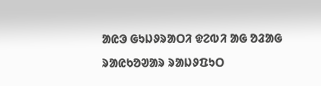ᱟᱭᱳ ᱜᱩᱡᱽᱨᱟᱛᱤ ᱫᱮᱵᱤ ᱟᱜ ᱚᱲᱟᱜ ᱨᱟᱭᱠᱚᱣᱟᱨ ᱨᱟᱡᱽᱯᱩᱛ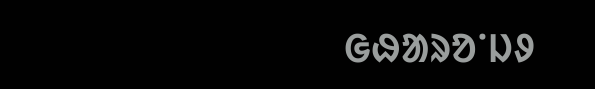ᱜᱷᱟᱨᱚᱸᱡᱽ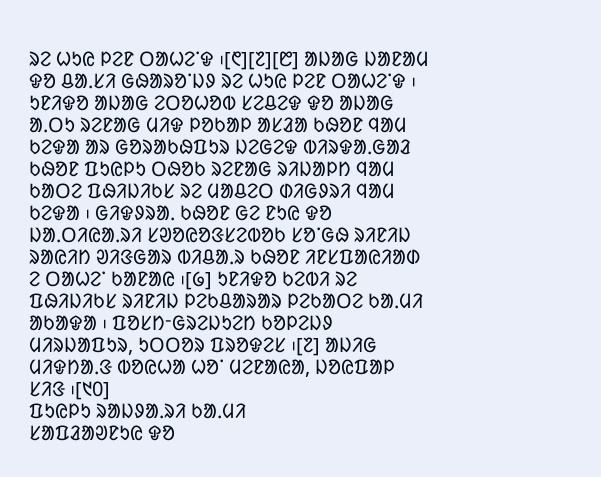ᱨᱮ ᱦᱩᱭ ᱞᱮᱱ ᱛᱟᱦᱮᱸᱫ ᱾[᱖][᱗][᱘] ᱟᱡᱟᱜ ᱡᱟᱱᱟᱢ ᱫᱚ ᱪᱟᱹᱥᱤ ᱜᱷᱟᱨᱚᱸᱡᱽ ᱨᱮ ᱦᱩᱭ ᱞᱮᱱ ᱛᱟᱦᱮᱸᱫ ᱾ ᱩᱱᱤᱫᱚ ᱟᱡᱟᱜ ᱮᱛᱚᱦᱚᱵ ᱥᱮᱪᱮᱫ ᱫᱚ ᱟᱡᱟᱜ ᱟᱹᱛᱩ ᱨᱮᱱᱟᱜ ᱢᱤᱫ ᱞᱚᱠᱟᱞ ᱟᱥᱲᱟ ᱠᱷᱚᱱ ᱧᱟᱢ ᱠᱮᱫᱟ ᱟᱨ ᱜᱚᱨᱟᱠᱷᱯᱩᱨ ᱡᱮᱜᱮᱫ ᱵᱤᱨᱫᱟᱹᱜᱟᱲ ᱠᱷᱚᱱ ᱯᱩᱭᱞᱩ ᱛᱷᱚᱠ ᱨᱮᱱᱟᱜ ᱨᱤᱡᱟᱞᱴ ᱧᱟᱢ ᱠᱟᱛᱮ ᱯᱷᱤᱡᱤᱠᱥ ᱨᱮ ᱢᱟᱪᱮᱛ ᱰᱤᱜᱽᱨᱤ ᱧᱟᱢ ᱠᱮᱫᱟ ᱾ ᱜᱤᱫᱽᱨᱟᱹ ᱠᱷᱚᱱ ᱜᱮ ᱱᱩᱭ ᱫᱚ ᱡᱟᱹᱛᱤᱭᱟᱹᱨᱤ ᱥᱣᱚᱭᱚᱝᱥᱮᱵᱚᱠ ᱥᱚᱸᱜᱷ ᱨᱤᱱᱤᱡ ᱨᱟᱭᱤᱴ ᱣᱤᱝᱜᱟᱨ ᱵᱤᱪᱟᱹᱨ ᱠᱷᱚᱱ ᱤᱱᱥᱯᱟᱭᱤᱟᱰ ᱮ ᱛᱟᱦᱮᱸ ᱠᱟᱱᱟᱭ ᱾[᱙] ᱩᱱᱤᱫᱚ ᱠᱮᱵᱤ ᱨᱮ ᱯᱷᱤᱡᱤᱠᱥ ᱨᱤᱱᱤᱡ ᱞᱮᱠᱪᱟᱨᱟᱨ ᱞᱮᱠᱟᱛᱮ ᱠᱟᱹᱢᱤ ᱟᱠᱟᱫᱟ ᱾ ᱯᱚᱥᱴᱼᱜᱨᱮᱡᱩᱮᱴ ᱠᱚᱞᱮᱡᱽ ᱢᱤᱨᱡᱟᱯᱩᱨ, ᱩᱛᱛᱚᱨ ᱯᱨᱚᱫᱮᱥ ᱾[᱗] ᱟᱡᱤᱜ ᱢᱤᱫᱴᱟᱹᱝ ᱵᱚᱭᱦᱟ ᱦᱚᱸ ᱢᱮᱱᱟᱭᱟ, ᱡᱚᱭᱯᱟᱞ ᱥᱤᱝ ᱾[᱑᱐]
ᱯᱩᱭᱞᱩ ᱨᱟᱡᱽᱟᱹᱨᱤ ᱠᱟᱹᱢᱤ
ᱥᱟᱯᱲᱟᱣᱱᱩᱭ ᱫᱚ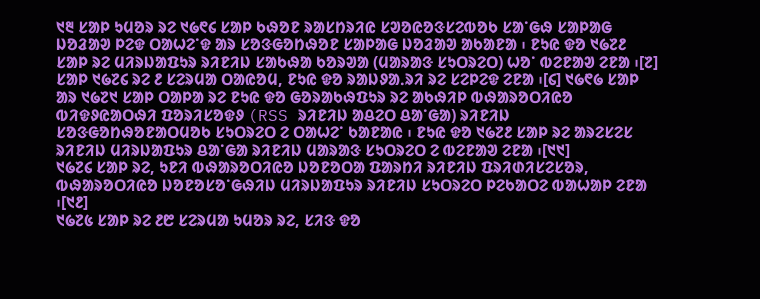᱑᱓ ᱥᱟᱞ ᱩᱢᱚᱨ ᱨᱮ ᱑᱙᱖᱔ ᱥᱟᱞ ᱠᱷᱚᱱ ᱨᱟᱥᱴᱨᱤᱭ ᱥᱣᱚᱭᱚᱝᱥᱮᱵᱚᱠ ᱥᱟᱸᱜᱷ ᱥᱟᱞᱟᱜ ᱡᱚᱲᱟᱣ ᱞᱮᱫ ᱛᱟᱦᱮᱸᱫ ᱟᱨ ᱥᱚᱝᱜᱚᱴᱷᱚᱱ ᱥᱟᱞᱟᱜ ᱡᱚᱲᱟᱣ ᱟᱠᱟᱱᱟ ᱾ ᱱᱩᱭ ᱫᱚ ᱑᱙᱗᱒ ᱥᱟᱞ ᱨᱮ ᱢᱤᱨᱡᱟᱯᱩᱨ ᱨᱤᱱᱤᱡ ᱥᱟᱠᱷᱟ ᱠᱚᱨᱣᱟ (ᱢᱟᱨᱟᱝ ᱥᱩᱛᱨᱮᱛ) ᱦᱚᱸ ᱵᱮᱱᱟᱣ ᱮᱱᱟ ᱾[᱗] ᱥᱟᱞ ᱑᱙᱗᱔ ᱨᱮ ᱒ ᱥᱮᱨᱢᱟ ᱛᱟᱭᱚᱢ, ᱱᱩᱭ ᱫᱚ ᱨᱟᱡᱽᱟᱹᱨᱤ ᱨᱮ ᱥᱮᱞᱮᱫ ᱮᱱᱟ ᱾[᱔] ᱑᱙᱖᱙ ᱥᱟᱞ ᱟᱨ ᱑᱙᱗᱑ ᱥᱟᱞ ᱛᱟᱞᱟ ᱨᱮ ᱱᱩᱭ ᱫᱚ ᱜᱚᱨᱟᱠᱷᱯᱩᱨ ᱨᱮ ᱟᱠᱷᱤᱞ ᱵᱷᱟᱨᱚᱛᱤᱭᱚ ᱵᱤᱫᱽᱭᱟᱛᱷᱤ ᱯᱚᱨᱤᱥᱚᱫᱽ (RSS ᱨᱤᱱᱤᱡ ᱟᱪᱮᱛ ᱪᱟᱸᱜᱟ) ᱨᱤᱱᱤᱡ ᱥᱚᱝᱜᱚᱴᱷᱚᱱᱟᱛᱢᱚᱠ ᱥᱩᱛᱨᱮᱛ ᱮ ᱛᱟᱦᱮᱸ ᱠᱟᱱᱟᱭ ᱾ ᱱᱩᱭ ᱫᱚ ᱑᱙᱗᱒ ᱥᱟᱞ ᱨᱮ ᱟᱨᱮᱥᱮᱥ ᱨᱤᱱᱤᱡ ᱢᱤᱨᱡᱟᱯᱩᱨ ᱪᱟᱸᱜᱟ ᱨᱤᱱᱤᱡ ᱢᱟᱨᱟᱝ ᱥᱩᱛᱨᱮᱛ ᱮ ᱵᱮᱱᱟᱣ ᱮᱱᱟ ᱾[᱑᱑]
᱑᱙᱗᱔ ᱥᱟᱞ ᱨᱮ, ᱩᱱᱤ ᱵᱷᱟᱨᱚᱛᱤᱭᱚ ᱡᱚᱱᱚᱛᱟ ᱯᱟᱨᱴᱤ ᱨᱤᱱᱤᱡ ᱯᱨᱤᱰᱤᱥᱮᱥᱚᱨ, ᱵᱷᱟᱨᱚᱛᱤᱭᱚ ᱡᱚᱱᱚᱥᱚᱸᱜᱷᱤᱡ ᱢᱤᱨᱡᱟᱯᱩᱨ ᱨᱤᱱᱤᱡ ᱥᱩᱛᱨᱮᱛ ᱞᱮᱠᱟᱛᱮ ᱵᱟᱦᱟᱞ ᱮᱱᱟ ᱾[᱑᱒]
᱑᱙᱗᱕ ᱥᱟᱞ ᱨᱮ ᱒᱘ ᱥᱮᱨᱢᱟ ᱩᱢᱚᱨ ᱨᱮ, ᱥᱤᱝ ᱫᱚ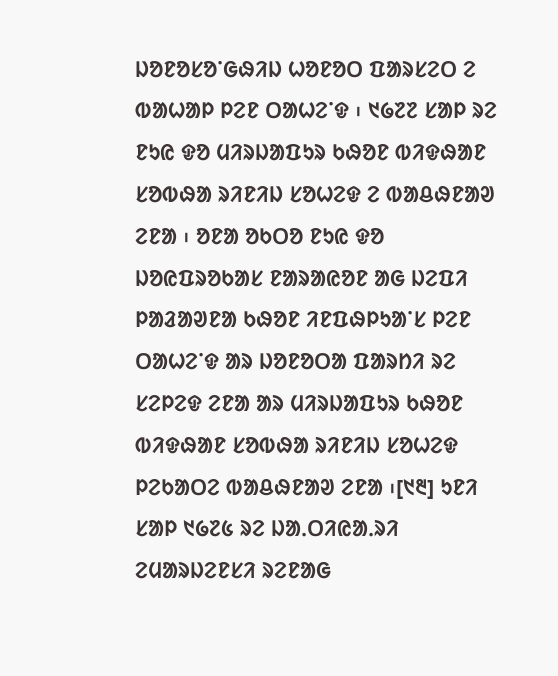ᱡᱚᱱᱚᱥᱚᱸᱜᱷᱤᱡ ᱦᱚᱱᱚᱛ ᱯᱟᱨᱥᱮᱛ ᱮ ᱵᱟᱦᱟᱞ ᱞᱮᱱ ᱛᱟᱦᱮᱸᱫ ᱾ ᱑᱙᱗᱗ ᱥᱟᱞ ᱨᱮ ᱱᱩᱭ ᱫᱚ ᱢᱤᱨᱡᱟᱯᱩᱨ ᱠᱷᱚᱱ ᱵᱤᱫᱷᱟᱱ ᱥᱚᱵᱷᱟ ᱨᱤᱱᱤᱡ ᱥᱚᱦᱮᱫ ᱮ ᱵᱟᱪᱷᱱᱟᱣ ᱮᱱᱟ ᱾ ᱚᱱᱟ ᱚᱠᱛᱚ ᱱᱩᱭ ᱫᱚ ᱡᱚᱭᱯᱨᱚᱠᱟᱥ ᱱᱟᱨᱟᱭᱚᱱ ᱟᱜ ᱡᱮᱯᱤ ᱞᱟᱲᱟᱣᱱᱟ ᱠᱷᱚᱱ ᱤᱱᱯᱷᱞᱩᱟᱸᱥ ᱞᱮᱱ ᱛᱟᱦᱮᱸᱫ ᱟᱨ ᱡᱚᱱᱚᱛᱟ ᱯᱟᱨᱴᱤ ᱨᱮ ᱥᱮᱞᱮᱫ ᱮᱱᱟ ᱟᱨ ᱢᱤᱨᱡᱟᱯᱩᱨ ᱠᱷᱚᱱ ᱵᱤᱫᱷᱟᱱ ᱥᱚᱵᱷᱟ ᱨᱤᱱᱤᱡ ᱥᱚᱦᱮᱫ ᱞᱮᱠᱟᱛᱮ ᱵᱟᱪᱷᱱᱟᱣ ᱮᱱᱟ ᱾[᱑᱓] ᱩᱱᱤ ᱥᱟᱞ ᱑᱙᱗᱕ ᱨᱮ ᱡᱟᱹᱛᱤᱭᱟᱹᱨᱤ ᱮᱢᱟᱨᱡᱮᱱᱥᱤ ᱨᱮᱱᱟᱜ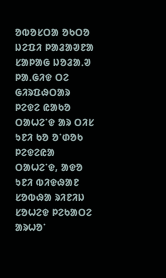ᱚᱵᱚᱥᱛᱟ ᱚᱠᱛᱚ ᱡᱮᱯᱤ ᱞᱟᱲᱟᱣᱱᱟ ᱥᱟᱞᱟᱜ ᱡᱚᱲᱟᱹᱣ ᱞᱟᱹᱜᱤᱫ ᱛᱮ ᱜᱤᱨᱯᱷᱛᱟᱨ ᱞᱮᱫᱮ ᱭᱟᱠᱚ ᱛᱟᱦᱮᱸᱫ ᱟᱨ ᱛᱤᱥ ᱩᱱᱤ ᱠᱚ ᱚᱸᱰᱚᱠ ᱞᱮᱫᱮᱭᱟ ᱛᱟᱦᱮᱸᱫ, ᱟᱫᱚ ᱩᱱᱤ ᱵᱤᱫᱷᱟᱱ ᱥᱚᱵᱷᱟ ᱨᱤᱱᱤᱡ ᱥᱚᱦᱮᱫ ᱞᱮᱠᱟᱛᱮ ᱟᱨᱦᱚᱸ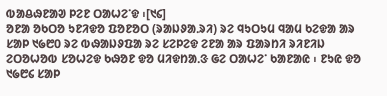ᱵᱟᱪᱷᱱᱟᱣ ᱞᱮᱱ ᱛᱟᱦᱮᱸᱫ ᱾[᱑᱔]
ᱚᱱᱟ ᱚᱠᱛᱚ ᱩᱱᱤᱫᱚ ᱯᱚᱱᱚᱛ (ᱨᱟᱡᱽᱟᱹᱨᱤ) ᱨᱮ ᱧᱩᱛᱩᱢ ᱧᱟᱢ ᱠᱮᱫᱟ ᱟᱨ ᱥᱟᱞ ᱑᱙᱘᱐ ᱨᱮ ᱵᱷᱟᱡᱽᱯᱟ ᱨᱮ ᱥᱮᱞᱮᱫ ᱮᱱᱟ ᱟᱨ ᱯᱟᱨᱴᱤ ᱨᱤᱱᱤᱡ ᱮᱛᱚᱦᱚᱵ ᱥᱚᱦᱮᱫ ᱠᱷᱚᱱ ᱫᱚ ᱢᱤᱫᱴᱟᱹᱝ ᱜᱮ ᱛᱟᱦᱮᱸ ᱠᱟᱱᱟᱭ ᱾ ᱱᱩᱭ ᱫᱚ ᱑᱙᱘᱔ ᱥᱟᱞ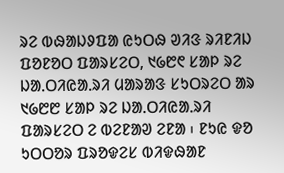ᱨᱮ ᱵᱷᱟᱡᱽᱯᱟ ᱭᱩᱛᱷ ᱣᱤᱝ ᱨᱤᱱᱤᱡ ᱯᱚᱱᱚᱛ ᱯᱟᱨᱥᱮᱛ, ᱑᱙᱘᱖ ᱥᱟᱞ ᱨᱮ ᱡᱟᱹᱛᱤᱭᱟᱹᱨᱤ ᱢᱟᱨᱟᱝ ᱥᱩᱛᱨᱮᱛ ᱟᱨ ᱑᱙᱘᱘ ᱥᱟᱞ ᱨᱮ ᱡᱟᱹᱛᱤᱭᱟᱹᱨᱤ ᱯᱟᱨᱥᱮᱛ ᱮ ᱵᱮᱱᱟᱣ ᱮᱱᱟ ᱾ ᱱᱩᱭ ᱫᱚ ᱩᱛᱛᱚᱨ ᱯᱨᱚᱫᱮᱥ ᱵᱤᱫᱷᱟᱱ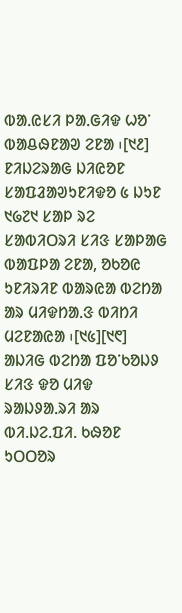ᱵᱟᱹᱭᱥᱤ ᱞᱟᱹᱜᱤᱫ ᱦᱚᱸ ᱵᱟᱪᱷᱱᱟᱣ ᱮᱱᱟ ᱾[᱑᱒]
ᱱᱤᱡᱮᱨᱟᱜ ᱡᱤᱭᱚᱱ
ᱥᱟᱯᱲᱟᱣᱩᱱᱤᱫᱚ ᱕ ᱡᱩᱱ ᱑᱙᱗᱑ ᱥᱟᱞ ᱨᱮ ᱥᱟᱵᱤᱛᱨᱤ ᱥᱤᱝ ᱥᱟᱞᱟᱜ ᱵᱟᱯᱞᱟ ᱮᱱᱟ, ᱚᱠᱚᱭ ᱩᱱᱤᱨᱤᱱ ᱵᱟᱨᱭᱟ ᱵᱮᱴᱟ ᱟᱨ ᱢᱤᱫᱴᱟᱹᱝ ᱵᱤᱴᱤ ᱢᱮᱱᱟᱭᱟ ᱾[᱑᱕][᱑᱖] ᱟᱡᱤᱜ ᱵᱮᱴᱟ ᱯᱚᱸᱠᱚᱡᱽ ᱥᱤᱝ ᱫᱚ ᱢᱤᱫ ᱨᱟᱡᱽᱟᱹᱨᱤ ᱟᱨ ᱵᱤ.ᱡᱮ.ᱯᱤ. ᱠᱷᱚᱱ ᱩᱛᱛᱚᱨ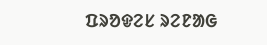ᱯᱨᱚᱫᱮᱥ ᱨᱮᱱᱟᱜ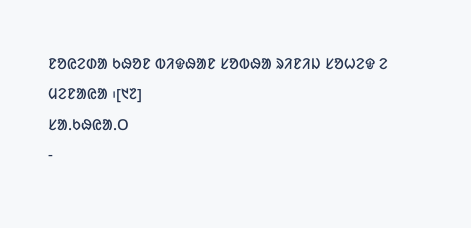ᱱᱚᱭᱮᱰᱟ ᱠᱷᱚᱱ ᱵᱤᱫᱷᱟᱱ ᱥᱚᱵᱷᱟ ᱨᱤᱱᱤᱡ ᱥᱚᱦᱮᱫ ᱮ ᱢᱮᱱᱟᱭᱟ ᱾[᱑᱗]
ᱥᱟᱹᱠᱷᱭᱟᱹᱛ
-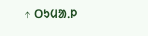↑ ᱛᱩᱢᱟᱹᱞ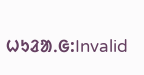ᱦᱩᱲᱟᱹᱜ:Invalid